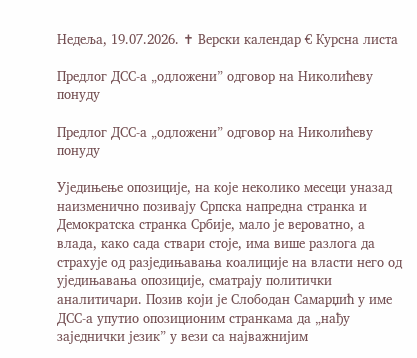Недеља, 19.07.2026. ✝ Верски календар € Курсна листа

Предлог ДСС-а „одложени” одговор на Николићеву понуду

Предлог ДСС-а „одложени” одговор на Николићеву понуду

Уједињење опозиције, на које неколико месеци уназад наизменично позивају Српска напредна странка и Демократска странка Србије, мало је вероватно, а влада, како сада ствари стоје, има више разлога да страхује од разједињавања коалиције на власти него од уједињавања опозиције, сматрају политички аналитичари. Позив који је Слободан Самарџић у име ДСС-а упутио опозиционим странкама да „нађу заједнички језик” у вези са најважнијим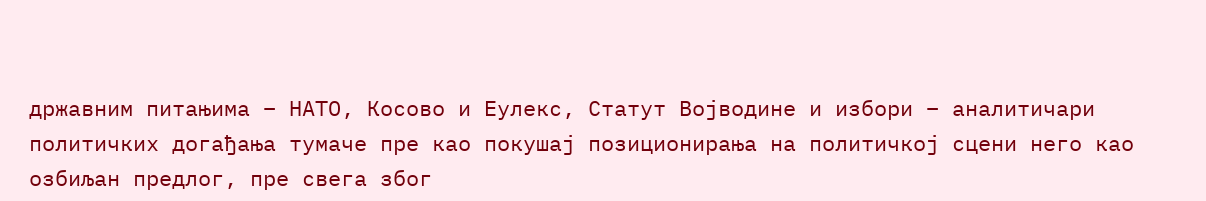државним питањима – НАТО, Косово и Еулекс, Статут Војводине и избори – аналитичари политичких догађања тумаче пре као покушај позиционирања на политичкој сцени него као озбиљан предлог, пре свега због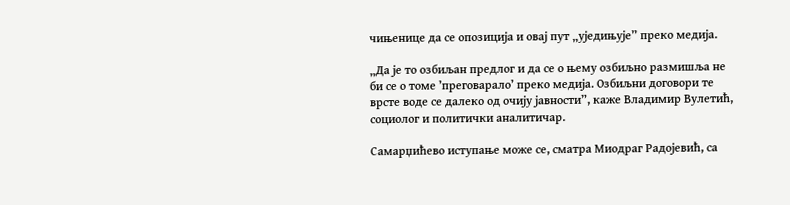чињенице да се опозиција и овај пут „уједињује” преко медија.

„Да је то озбиљан предлог и да се о њему озбиљно размишља не би се о томе ’преговарало’ преко медија. Озбиљни договори те врсте воде се далеко од очију јавности”, каже Владимир Вулетић, социолог и политички аналитичар.

Самарџићево иступање може се, сматра Миодраг Радојевић, са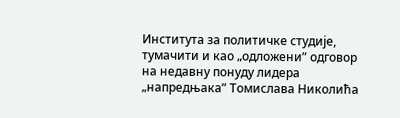Института за политичке студије, тумачити и као „одложени” одговор на недавну понуду лидера „напредњака” Томислава Николића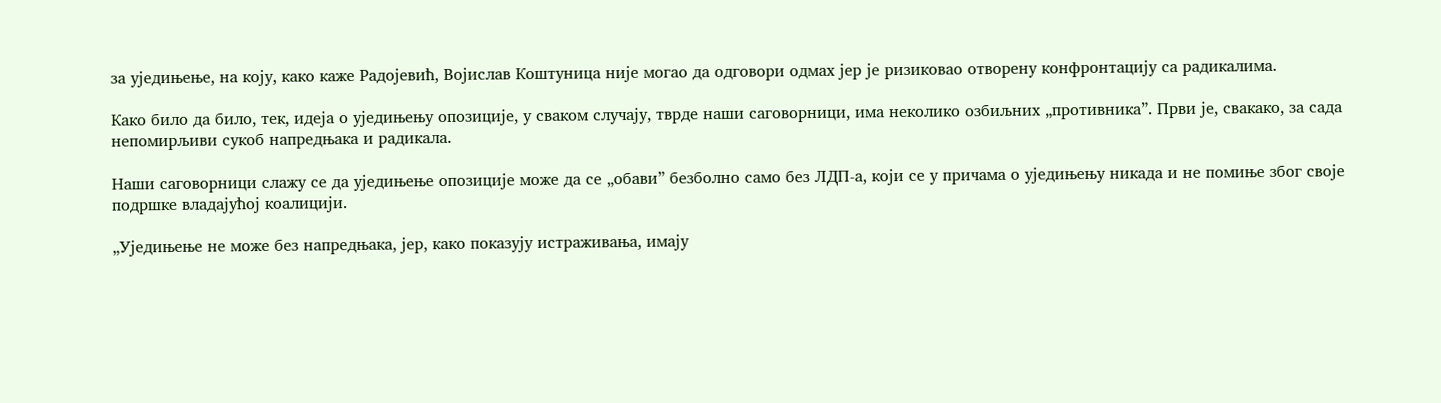за уједињење, на коју, како каже Радојевић, Војислав Коштуница није могао да одговори одмах јер је ризиковао отворену конфронтацију са радикалима.

Како било да било, тек, идеја о уједињењу опозиције, у сваком случају, тврде наши саговорници, има неколико озбиљних „противника”. Први је, свакако, за сада непомирљиви сукоб напредњака и радикала.

Наши саговорници слажу се да уједињење опозиције може да се „обави” безболно само без ЛДП-а, који се у причама о уједињењу никада и не помиње због своје подршке владајућој коалицији.

„Уједињење не може бeз напредњака, јер, како показују истраживања, имају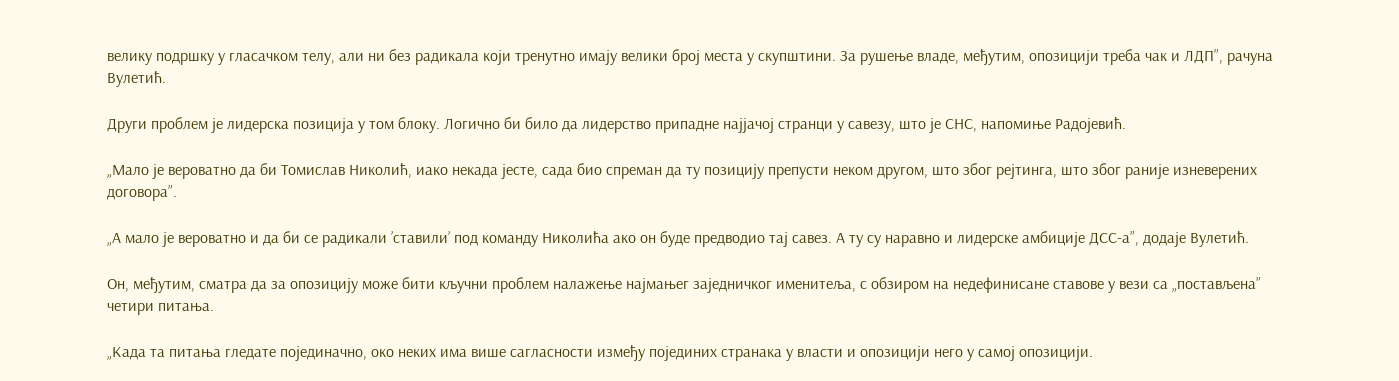велику подршку у гласачком телу, али ни без радикала који тренутно имају велики број места у скупштини. За рушење владе, међутим, опозицији треба чак и ЛДП”, рачуна Вулетић.

Други проблем је лидерска позиција у том блоку. Логично би било да лидерство припадне најјачој странци у савезу, што је СНС, напомиње Радојевић.

„Мало је вероватно да би Томислав Николић, иако некада јесте, сада био спреман да ту позицију препусти неком другом, што због рејтинга, што због раније изневерених договора”.

„А мало је вероватно и да би се радикали ’ставили’ под команду Николића ако он буде предводио тај савез. А ту су наравно и лидерске амбиције ДСС-а”, додаје Вулетић.

Он, међутим, сматра да за опозицију може бити кључни проблем налажење најмањег заједничког именитеља, с обзиром на недефинисане ставове у вези са „постављена” четири питања.

„Када та питања гледате појединачно, око неких има више сагласности између појединих странака у власти и опозицији него у самој опозицији.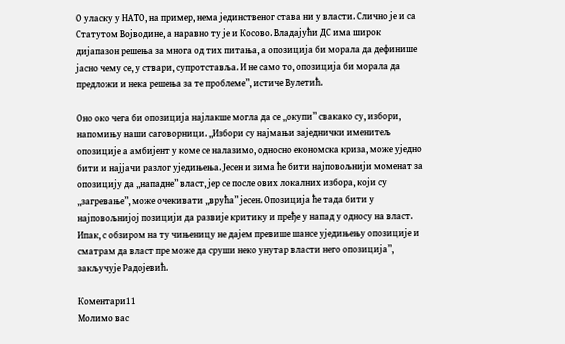О уласку у НАТО, на пример, нема јединственог става ни у власти. Слично је и са Статутом Војводине, а наравно ту је и Косово. Владајући ДС има широк дијапазон решења за многа од тих питања, а опозиција би морала да дефинише јасно чему се, у ствари, супротставља. И не само то, опозиција би морала да предложи и нека решења за те проблеме”, истиче Вулетић.

Оно око чега би опозиција најлакше могла да се „окупи” свакако су, избори, напомињу наши саговорници. „Избори су најмањи заједнички именитељ опозиције а амбијент у коме се налазимо, односно економска криза, може уједно бити и најјачи разлог уједињења. Јесен и зима ће бити најповољнији моменат за опозицију да „нападне” власт, јер се после ових локалних избора, који су „загревање”, може очекивати „врућа” јесен. Опозиција ће тада бити у најповољнијој позицији да развије критику и пређе у напад у односу на власт. Ипак, с обзиром на ту чињеницу не дајем превише шансе уједињењу опозиције и сматрам да власт пре може да сруши неко унутар власти него опозиција”, закључује Радојевић.

Коментари11
Молимо вас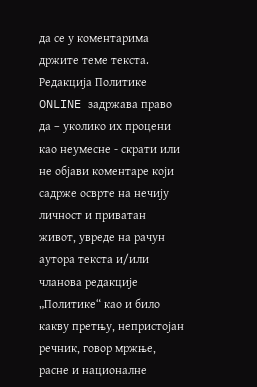да се у коментарима држите теме текста. Редакција Политике ONLINE задржава право да – уколико их процени као неумесне - скрати или не објави коментаре који садрже осврте на нечију личност и приватан живот, увреде на рачун аутора текста и/или чланова редакције „Политике“ као и било какву претњу, непристојан речник, говор мржње, расне и националне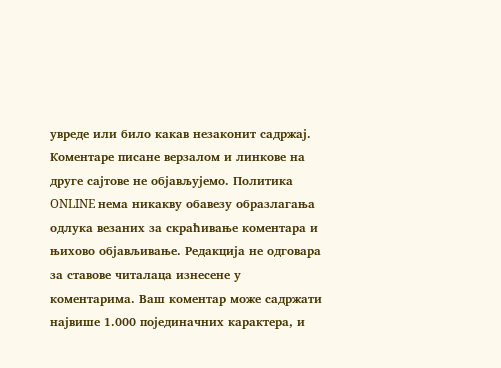увреде или било какав незаконит садржај. Коментаре писане верзалом и линкове на друге сајтове не објављујемо. Политика ONLINE нема никакву обавезу образлагања одлука везаних за скраћивање коментара и њихово објављивање. Редакција не одговара за ставове читалаца изнесене у коментарима. Ваш коментар може садржати највише 1.000 појединачних карактера, и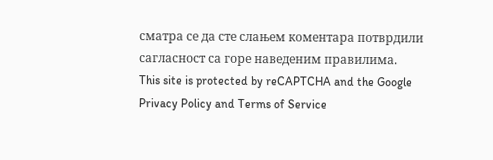сматра се да сте слањем коментара потврдили сагласност са горе наведеним правилима.
This site is protected by reCAPTCHA and the Google Privacy Policy and Terms of Service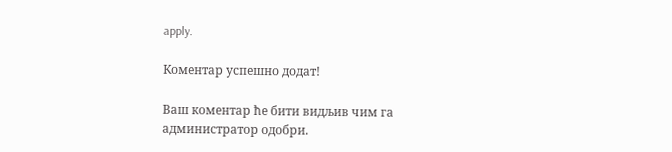apply.

Комeнтар успeшно додат!

Ваш комeнтар ћe бити видљив чим га администратор одобри.